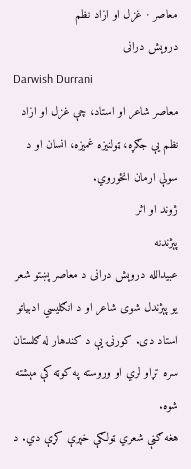معاصر · غزل او ازاد نظم
دروېش درانی
Darwish Durrani
معاصر شاعر او استاد، چې غزل او ازاد نظم یې جګړه، ټولنیزه غمیزه، انسان او د سولې ارمان انځوروي.
ژوند او اثر
پېژندنه
عبیدالله دروېش درانی د معاصر پښتو شعر یو پېژندل شوی شاعر او د انګلیسي ادبیاتو استاد دی. کورنۍ یې د کندهار له ګلستان سره تړاو لري او وروسته په کوټه کې مېشته شوه.
هغه ګڼې شعري ټولګې خپرې کړې دي. د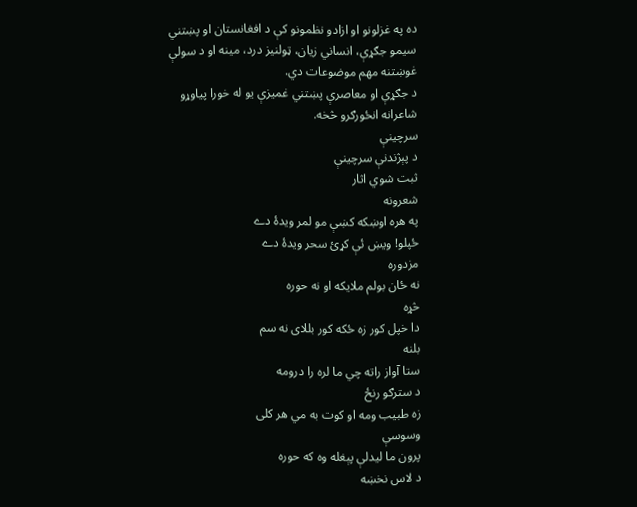ده په غزلونو او ازادو نظمونو کې د افغانستان او پښتني سیمو جګړې، انساني زیان، ټولنیز درد، مینه او د سولې غوښتنه مهم موضوعات دي.
د جګړې او معاصرې پښتني غمیزې یو له خورا پیاوړو شاعرانه انځورګرو څخه.
سرچینې
د پېژندنې سرچینې
ثبت شوي اثار
شعرونه
په هره اوښکه کښې مو لمر ويدۀ دے
ځپلو! ويښ ئې کړئ سحر ويدۀ دے
مزدوره
نه ځان بولم ملايکه او نه حوره
څړه
دا خپل کور زه ځکه کور بللاى نه سم
بلنه
ستا آواز راته چي ما لره را درومه
د سترګو رنځ
زه طبيب ومه او کوت به مي هر کلى
وسوسې
پرون ما ليدلې پېغله وه که حوره
د لاس نخښه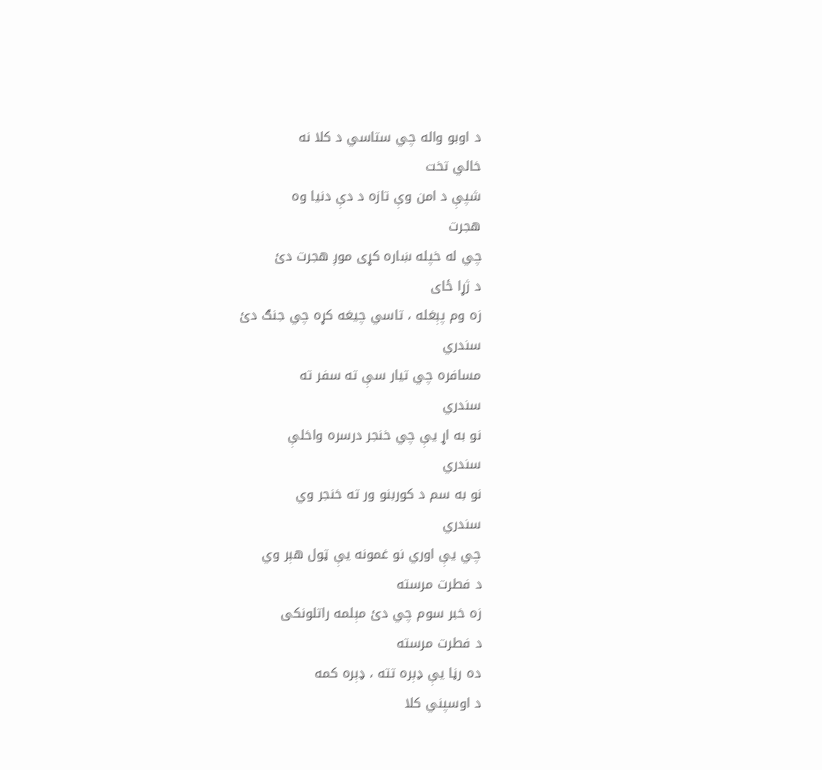د اوبو واله چي ستاسي د کلا نه
خالي تخت
شپې د امن وې تازه د دې دنيا وه
هجرت
چي له خپله ښاره کړى موږ هجرت دئ
د ژړا ځاى
زه وم پېغله ، تاسي چيغه کړه چي جنګ دئ
سندري
مسافره چي تيار سې ته سفر ته
سندري
نو به اړ يې چي خنجر درسره واخلې
سندري
نو به سم د کوربنو ور ته خنجر وي
سندري
چي يې اوري نو غمونه يې ټول هېر وي
د فطرت مرسته
زه خبر سوم چي دئ مېلمه راتلونکى
د فطرت مرسته
ده رڼا يې ډېره تته ، ډېره کمه
د اوسپني کلا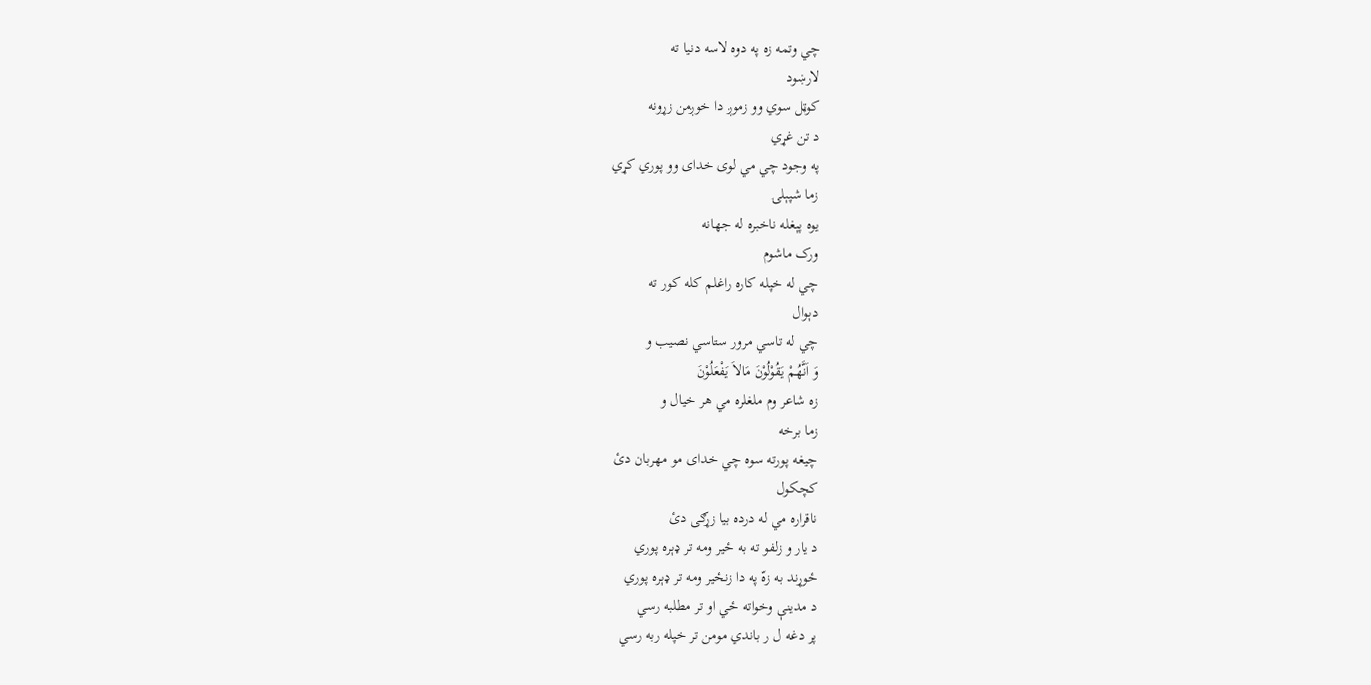چي وتمه زه په دوه لاسه دنيا ته
لارښود
کوټل سوي وو زموږ دا خوږمن زړونه
د تن غړي
په وجود چي مي لوى خداى وو پوري کړي
زما شپېلۍ
يوه پېغله ناخبره له جهانه
ورک ماشوم
چي له خپله کاره راغلم کله کور ته
دېوال
چي له تاسي مرور ستاسي نصيب و
وَ اَنَّهُمْ يَقُوْلُوْنَ مَالاَ يَفْعَلُوْنَ
زه شاعر وم ملغلره مي هر خيال و
زما برخه
چيغه پورته سوه چي خداى مو مهربان دئ
کچکول
ناقراره مي له درده بيا زړګى دئ
د يار و زلفو ته به ځير ومه تر ډېره پوري
ځوړند به زهّ په دا زنځير ومه تر ډېره پوري
د مدينې وخواته ځي او تر مطلبه رسي
پر دغه ل ر باندي مومن تر خپله ربه رسي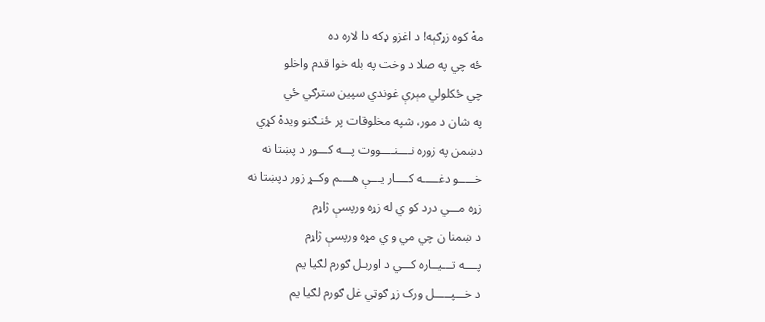مهْ كوه زړګېه! د اغزو ډكه دا لاره ده
ځه چي په صلا د وخت په بله خوا قدم واخلو
چي ځكلولي مېرې غوندي سپين سترګي ځي
په شان د مور، شپه مخلوقات پر ځنـګنو ويدهْ كړي
دښمن په زوره نــــنــــووت پـــه کـــور د پښتا نه
خـــــو دغـــــه کــــار یـــې هــــم وکــړ زور دپښتا نه
زړه مـــي درد کو ي له زړه ورپسې ژاړم
د ښمنا ن چي مي و ي مړه ورپسې ژاړم
پــــه تـــيــاره کـــي د اوربـل ګورم لګيا يم
د خـــپـــــل ورک زړ ګوټي غل ګورم لګيا يم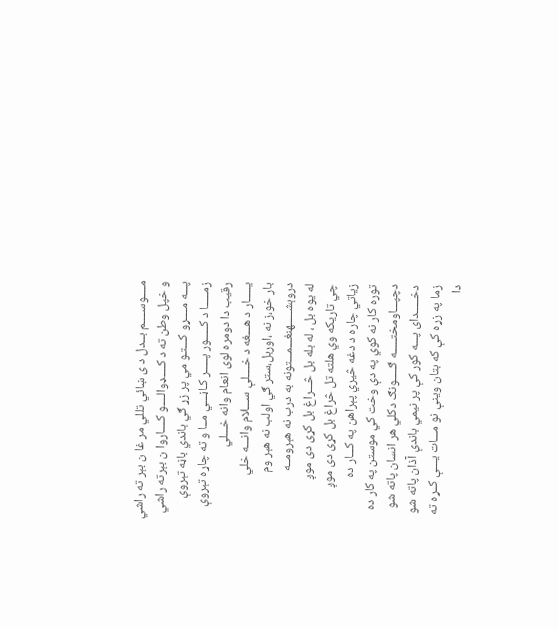مــــوســــم بــدل د ی ښائي تللي مر غا ن بېر ته راشي
و خپل وطن ته د کــــډوالــــو کــــاروا ن بېرته راشي
پـــه مــــړو کـــتـو مي پر زړ ګي باندي باڼه تېروې
زمـــــا د کـــــور پـــــر کـاڼـــي مــا و ته چاړه تېروې
رقيب دا دومره لوی انعام وانه خـــلي
يـــــار د هـــغه د خــــلې ســـلام وانـــه خلي
بار خو،ز نه ،اوربل،ستر ګي اولب نه هېر وم
دروېشـــــهنغـــمـــتونه به درب نه هېرومــه
له یوه بل ، له بله بل څـــراغ بل کړی دی موږ
چي تاريکه وي هلته تل څراغ بل کړی دی موږ
زياتي چاره د دغه څيري پېراهن په کـــار ده
توره کار نه کوي په دې وخت کي موستن په کار ده
دچپـــاومختـــــه ګـــــونګ دکلي هر انسان پاته شو
دخـــــدای پـــه کور کې پر نیمي باندې آذان پاته شو
زما په زړه کې که بتان وینې نو مـــات یـــې کــړه ته
دا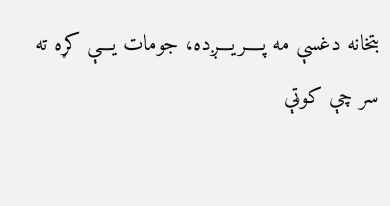بتخانه دغسې مه پــــریـــږده، جومات یـــې کړه ته
سر چې کوټې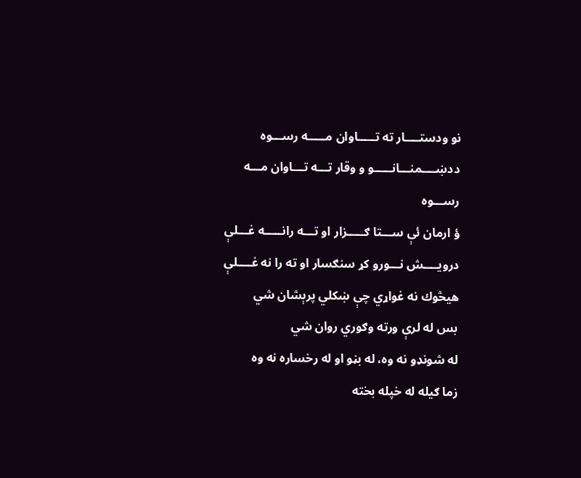نو ودستــــار ته تـــــاوان مـــــه رســـوه
ددښــــمنـــانـــــو و وقار تـــه تـــاوان مـــه رســـوه
ؤ ارمان ئې ســـتا ګـــــزار او تـــه رانـــــه غـــلې
درویــــش نـــورو کړ سنګسار او ته را نه غــــلې
هيڅوك نه غواړي چې ښكلي پرېشان شي
بس له لرې ورته وګوري روان شي
له شونډو نه وه، له بڼو او له رخساره نه وه
زما ګيله له خپله بخته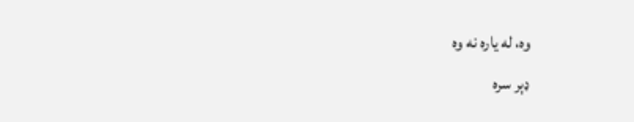وه، له ياره نه وه
ډېر سره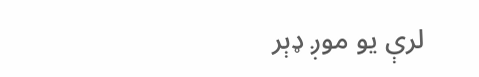لرې يو موږ ډېر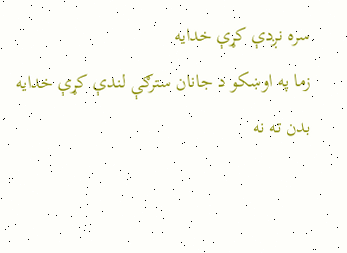سره نږدې كړې خدايه
زما په اوښكو د جانان سترګې لندې كړې خدايه
بدن ته نه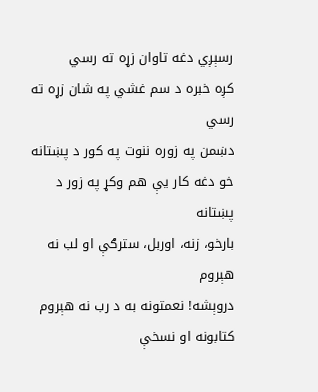رسېږي دغه تاوان زړه ته رسي
كږه خبره د سم غشي په شان زړه ته رسي
دښمن په زوره ننوت په كور د پښتانه
خو دغه كار يې هم وكړ په زور د پښتانه
بارخو، زنه، اوربل، سترګې او لب نه هېروم
دروېشه! نعمتونه به د رب نه هېروم
کتابونه او نسخې